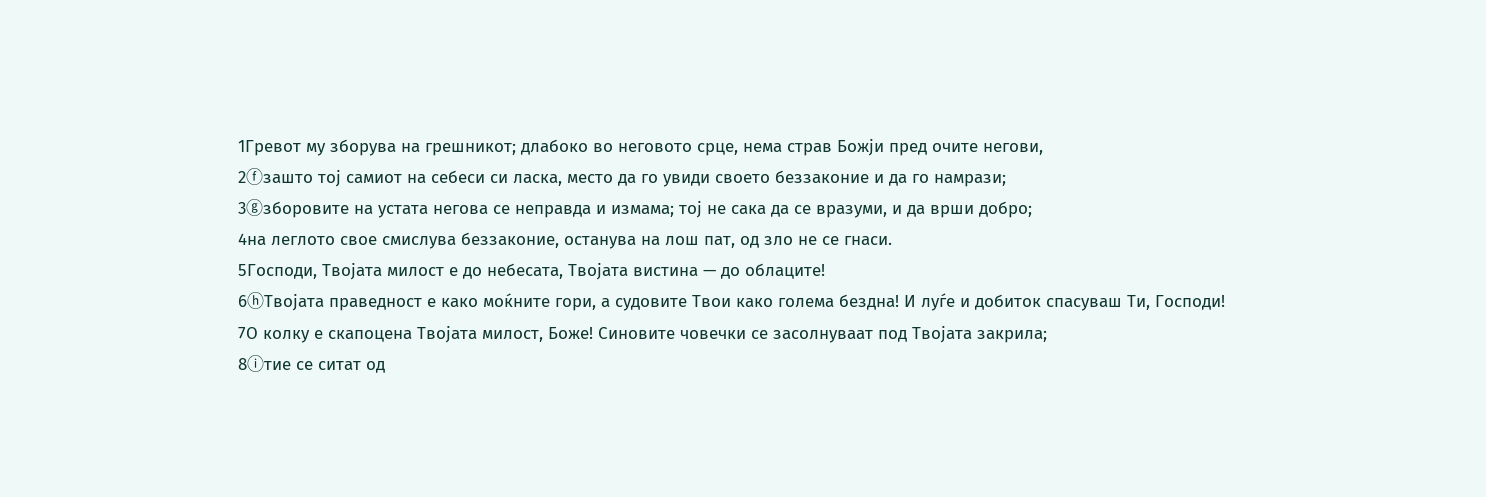1Гревот му зборува на грешникот; длабоко во неговото срце, нема страв Божји пред очите негови,
2ⓕзашто тој самиот на себеси си ласка, место да го увиди своето беззаконие и да го намрази;
3ⓖзборовите на устата негова се неправда и измама; тој не сака да се вразуми, и да врши добро;
4на леглото свое смислува беззаконие, останува на лош пат, од зло не се гнаси.
5Господи, Твојата милост е до небесата, Твојата вистина — до облаците!
6ⓗТвојата праведност е како моќните гори, а судовите Твои како голема бездна! И луѓе и добиток спасуваш Ти, Господи!
7О колку е скапоцена Твојата милост, Боже! Синовите човечки се засолнуваат под Твојата закрила;
8ⓘтие се ситат од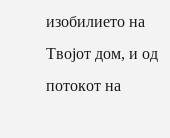изобилието на Твојот дом, и од потокот на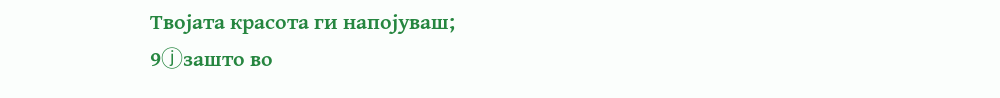Твојата красота ги напојуваш;
9ⓙзашто во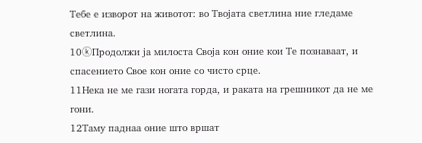Тебе е изворот на животот: во Твојата светлина ние гледаме светлина.
10ⓚПродолжи ја милоста Своја кон оние кои Те познаваат, и спасението Свое кон оние со чисто срце.
11Нека не ме гази ногата горда, и раката на грешникот да не ме гони.
12Таму паднаа оние што вршат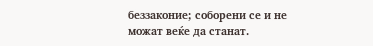беззаконие; соборени се и не можат веќе да станат.